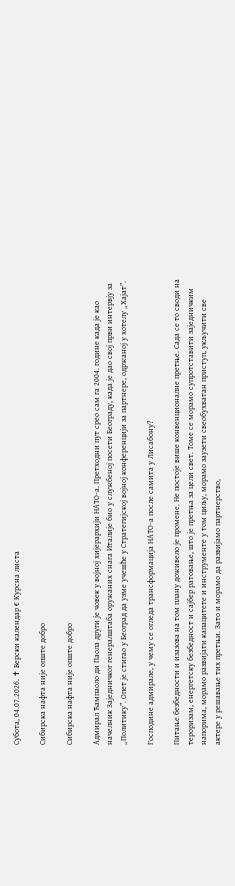Субота, 04.07.2026. ✝ Верски календар € Курсна листа

Сибирска нафта није опште добро

Сибирска нафта није опште добро

Адмирал Ђампаоло ди Паола други је човек у војној хијерархији НАТО-а. Претходни пут срео сам га 2004. године када је као начелник Заједничког генералштаба оружаних снага Италије био у службеној посети Београду, када је дао свој први интервју за „Политику”. Опет је стигао у Београд да узме учешће у Стратегијској војној конференцији за партнере, одржаној у хотелу „Хајат”.

Господине адмирале, у чему се огледа трансформација НАТО-а после самита у Лисабону?

Питање безбедности и изазова на том плану доживело је промене. Не постоје више конвенционалне претње. Сада се то своди на тероризам, енергетску безбедност и сајбер ратовање, што је претња за цели свет. Томе се морамо супротставити заједничким напорима, морамо развијати капацитете и инструменте у том циљу, морамо заузети свеобухватан приступ, укључити све актере у решавање тих претњи. Зато и морамо да развијамо партнерство,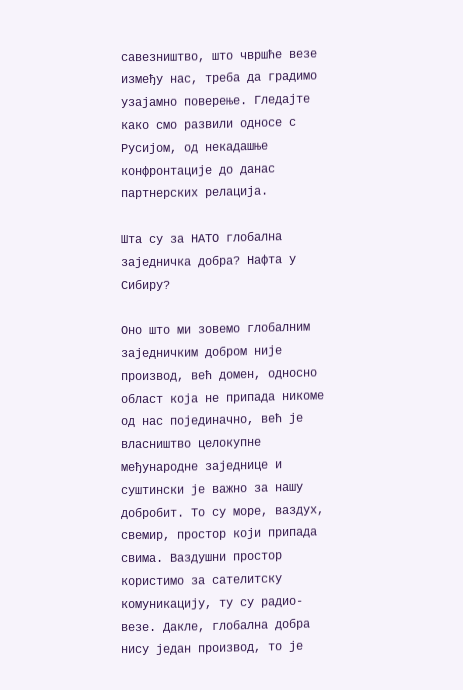савезништво, што чвршће везе између нас, треба да градимо узајамно поверење. Гледајте како смо развили односе с Русијом, од некадашње конфронтације до данас партнерских релација.

Шта су за НАТО глобална заједничка добра? Нафта у Сибиру?

Оно што ми зовемо глобалним заједничким добром није производ, већ домен, односно област која не припада никоме од нас појединачно, већ је власништво целокупне међународне заједнице и суштински је важно за нашу добробит. То су море, ваздух, свемир, простор који припада свима. Ваздушни простор користимо за сателитску комуникацију, ту су радио-везе. Дакле, глобална добра нису један производ, то је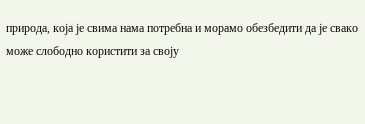природа, која је свима нама потребна и морамо обезбедити да је свако може слободно користити за своју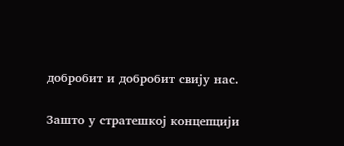добробит и добробит свију нас.

Зашто у стратешкој концепцији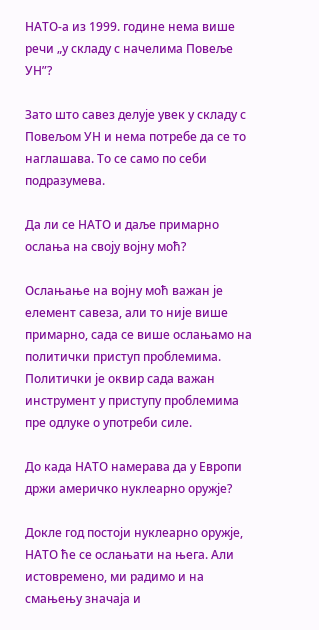НАТО-а из 1999. године нема више речи „у складу с начелима Повеље УН”?

Зато што савез делује увек у складу с Повељом УН и нема потребе да се то наглашава. То се само по себи подразумева.

Да ли се НАТО и даље примарно ослања на своју војну моћ?

Ослањање на војну моћ важан је елемент савеза, али то није више примарно, сада се више ослањамо на политички приступ проблемима. Политички је оквир сада важан инструмент у приступу проблемима пре одлуке о употреби силе.

До када НАТО намерава да у Европи држи америчко нуклеарно оружје?

Докле год постоји нуклеарно оружје, НАТО ће се ослањати на њега. Али истовремено, ми радимо и на смањењу значаја и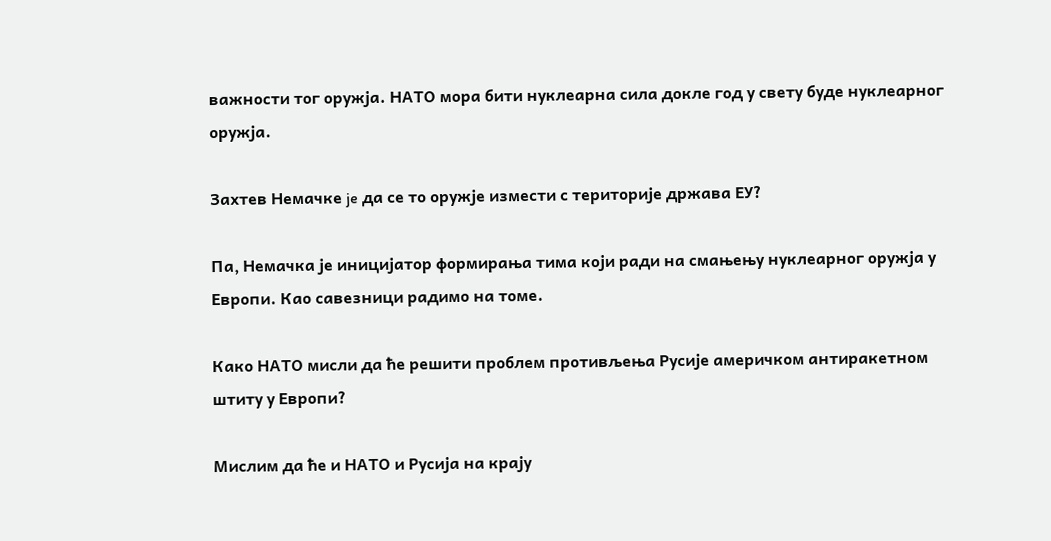важности тог оружја. НАТО мора бити нуклеарна сила докле год у свету буде нуклеарног оружја.

Захтев Немачке je да се то оружје измести с територије држава ЕУ?

Па, Немачка је иницијатор формирања тима који ради на смањењу нуклеарног оружја у Европи. Као савезници радимо на томе.

Како НАТО мисли да ће решити проблем противљења Русије америчком антиракетном штиту у Европи?

Мислим да ће и НАТО и Русија на крају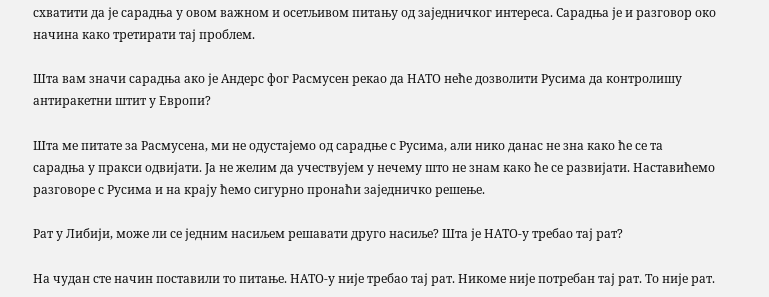схватити да је сарадња у овом важном и осетљивом питању од заједничког интереса. Сарадња је и разговор око начина како третирати тај проблем.

Шта вам значи сарадња ако је Андерс фог Расмусен рекао да НАТО неће дозволити Русима да контролишу антиракетни штит у Европи?

Шта ме питате за Расмусена, ми не одустајемо од сарадње с Русима, али нико данас не зна како ће се та сарадња у пракси одвијати. Ја не желим да учествујем у нечему што не знам како ће се развијати. Наставићемо разговоре с Русима и на крају ћемо сигурно пронаћи заједничко решење.

Рат у Либији, може ли се једним насиљем решавати друго насиље? Шта је НАТО-у требао тај рат?

На чудан сте начин поставили то питање. НАТО-у није требао тај рат. Никоме није потребан тај рат. То није рат.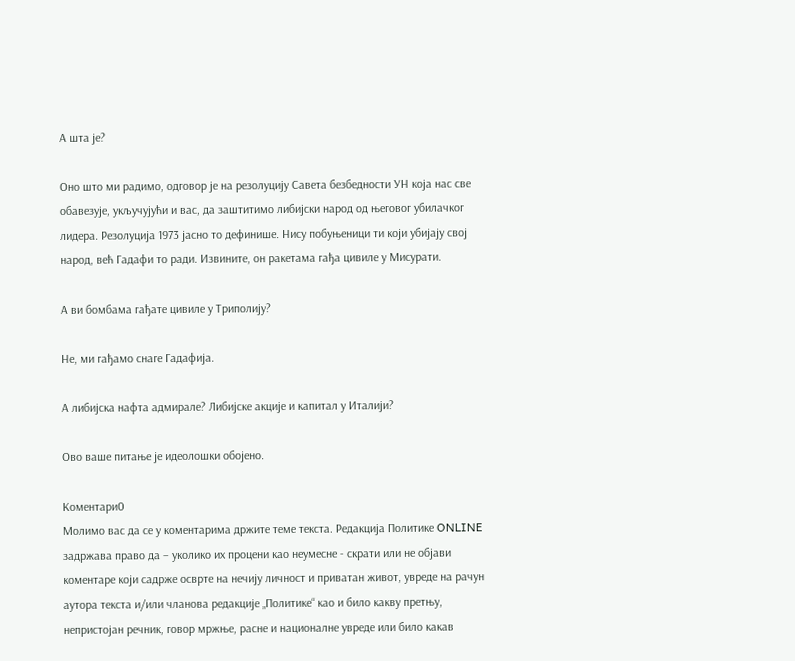А шта је?

Оно што ми радимо, одговор је на резолуцију Савета безбедности УН која нас све обавезује, укључујући и вас, да заштитимо либијски народ од његовог убилачког лидера. Резолуција 1973 јасно то дефинише. Нису побуњеници ти који убијају свој народ, већ Гадафи то ради. Извините, он ракетама гађа цивиле у Мисурати.

А ви бомбама гађате цивиле у Триполију?

Не, ми гађамо снаге Гадафија.

А либијска нафта адмирале? Либијске акције и капитал у Италији?

Ово ваше питање је идеолошки обојено.

Коментари0
Молимо вас да се у коментарима држите теме текста. Редакција Политике ONLINE задржава право да – уколико их процени као неумесне - скрати или не објави коментаре који садрже осврте на нечију личност и приватан живот, увреде на рачун аутора текста и/или чланова редакције „Политике“ као и било какву претњу, непристојан речник, говор мржње, расне и националне увреде или било какав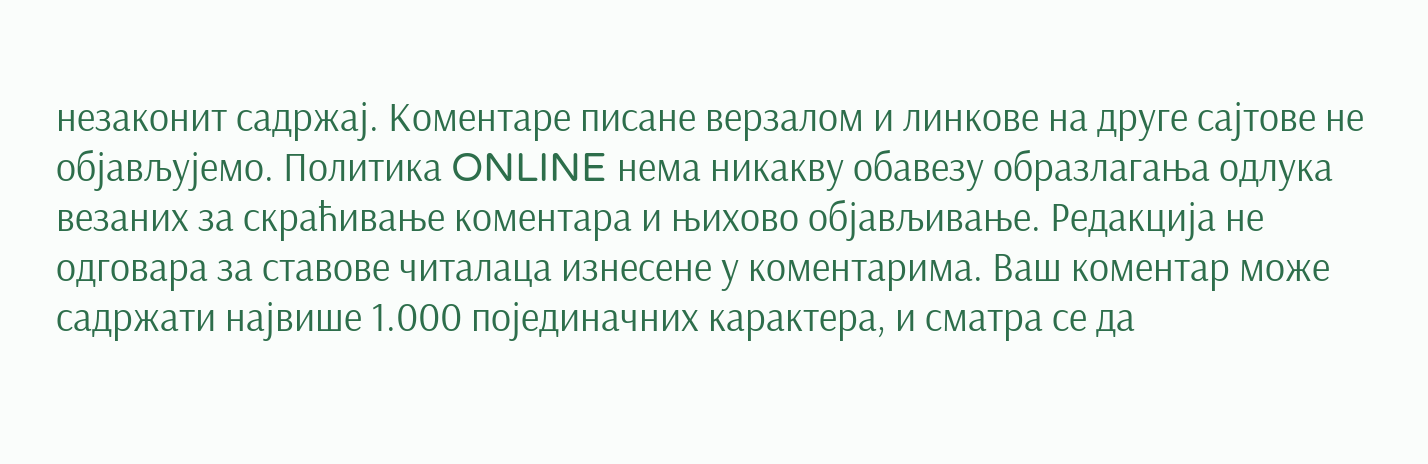незаконит садржај. Коментаре писане верзалом и линкове на друге сајтове не објављујемо. Политика ONLINE нема никакву обавезу образлагања одлука везаних за скраћивање коментара и њихово објављивање. Редакција не одговара за ставове читалаца изнесене у коментарима. Ваш коментар може садржати највише 1.000 појединачних карактера, и сматра се да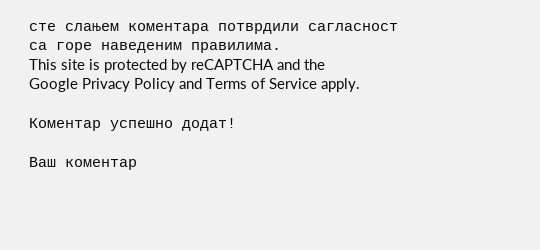сте слањем коментара потврдили сагласност са горе наведеним правилима.
This site is protected by reCAPTCHA and the Google Privacy Policy and Terms of Service apply.

Комeнтар успeшно додат!

Ваш комeнтар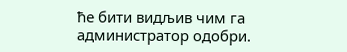ћe бити видљив чим га администратор одобри.